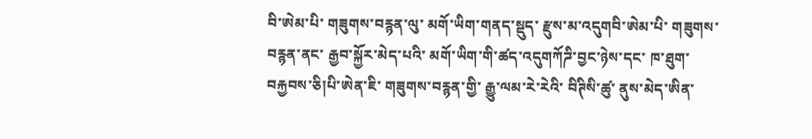བི་ཨེམ་པི་ གཟུགས་བརྙན་ལུ་ མགོ་ཡིག་གནད་སྡུད་ རྫུས་མ་འདུགབི་ཨེམ་པི་ གཟུགས་བརྙན་ནང་ རྒྱབ་སྐྱོར་མེད་པའི་ མགོ་ཡིག་གི་ཚད་འདུགཀོཌི་བྱང་ཉེས་དང་ ཁ་ཐུག་བརྐྱབས་ཅི།པི་ཨེན་ཇི་ གཟུགས་བརྙན་གྱི་ རྒྱུ་ལམ་རེ་རེའི་ བིཊིསི་ཚུ་ ནུས་མེད་ཨིན་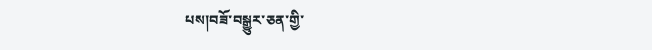པས།བཟོ་བསྒྱུར་ཅན་གྱི་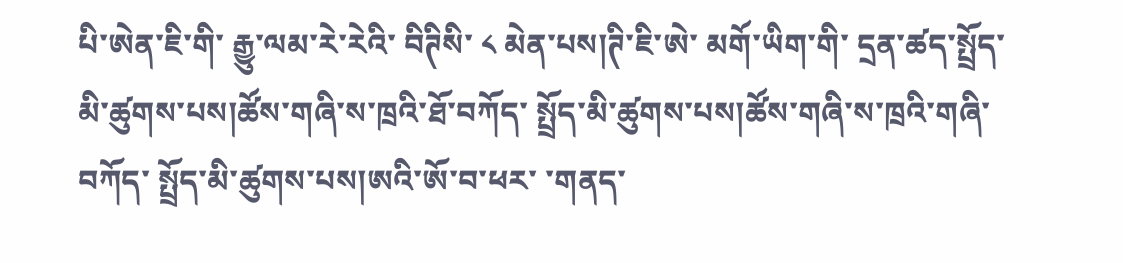པི་ཨེན་ཇི་གི་ རྒྱུ་ལམ་རེ་རེའི་ བིཊིསི་ ༨ མེན་པས།ཊི་ཇི་ཨེ་ མགོ་ཡིག་གི་ དྲན་ཚད་སྤྲོད་མི་ཚུགས་པས།ཚོས་གཞི་ས་ཁྲའི་ཐོ་བཀོད་ སྤྲོད་མི་ཚུགས་པས།ཚོས་གཞི་ས་ཁྲའི་གཞི་བཀོད་ སྤྲོད་མི་ཚུགས་པས།ཨའི་ཨོ་བ་ཕར་ ་གནད་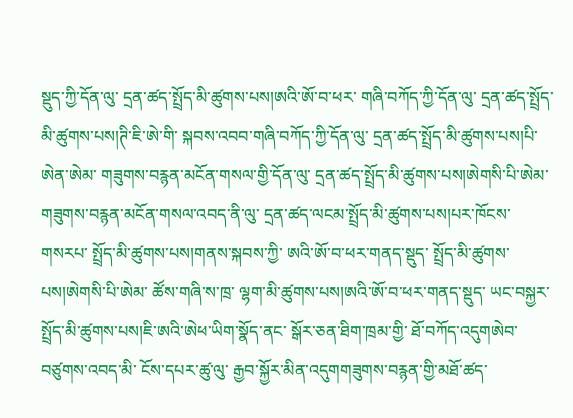སྡུད་ཀྱི་དོན་ལུ་ དྲན་ཚད་སྤྲོད་མི་ཚུགས་པས།ཨའི་ཨོ་བ་ཕར་ གཞི་བཀོད་ཀྱི་དོན་ལུ་ དྲན་ཚད་སྤྲོད་མི་ཚུགས་པས།ཊི་ཇི་ཨེ་གི་ སྐབས་འབབ་གཞི་བཀོད་ཀྱི་དོན་ལུ་ དྲན་ཚད་སྤྲོད་མི་ཚུགས་པས།པི་ཨེན་ཨེམ་ གཟུགས་བརྙན་མངོན་གསལ་གྱི་དོན་ལུ་ དྲན་ཚད་སྤྲོད་མི་ཚུགས་པས།ཨེགསི་པི་ཨེམ་ གཟུགས་བརྙན་མངོན་གསལ་འབད་ནི་ལུ་ དྲན་ཚད་ལངམ་སྤྲོད་མི་ཚུགས་པས།པར་ཁོངས་གསརཔ་ སྤྲོད་མི་ཚུགས་པས།གནས་སྐབས་ཀྱི་ ཨའི་ཨོ་བ་ཕར་གནད་སྡུད་ སྤྲོད་མི་ཚུགས་པས།ཨེགསི་པི་ཨེམ་ ཚོས་གཞི་ས་ཁྲ་ ལྷག་མི་ཚུགས་པས།ཨའི་ཨོ་བ་ཕར་གནད་སྡུད་ ཡང་བསྐྱར་སྤྲོད་མི་ཚུགས་པས།ཇི་ཨའི་ཨེཕ་ཡིག་སྣོད་ནང་ སྒོར་ཅན་ཐིག་ཁྲམ་གྱི་ ཐོ་བཀོད་འདུགཨེབ་བཙུགས་འབད་མི་ ངོས་དཔར་ཚུ་ལུ་ རྒྱབ་སྐྱོར་མིན་འདུགགཟུགས་བརྙན་གྱི་མཐོ་ཚད་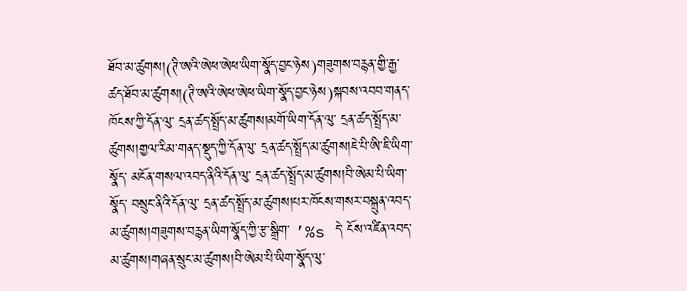ཐོབ་མ་ཚུགས།(ཊི་ཨའི་ཨེཕ་ཨེཕ་ཡིག་སྣོད་བྱང་ཉེས)གཟུགས་བརྙན་གྱི་རྒྱ་ཚད་ཐོབ་མ་ཚུགས།(ཊི་ཨའི་ཨེཕ་ཨེཕ་ཡིག་སྣོད་བྱང་ཉེས)སྐབས་འབབ་གནད་ཁོངས་ཀྱི་དོན་ལུ་ དྲན་ཚད་སྤྲོད་མ་ཚུགས།མགོ་ཡིག་དོན་ལུ་ དྲན་ཚད་སྤྲོད་མ་ཚུགས།གྱལ་རིམ་གནད་སྡུད་ཀྱི་དོན་ལུ་ དྲན་ཚད་སྤྲོད་མ་ཚུགས།ཇེ་པི་ཨི་ཇི་ཡིག་སྣོད་ མངོན་གསལ་འབད་ནིའི་དོན་ལུ་ དྲན་ཚད་སྤྲོད་མ་ཚུགས།བི་ཨེམ་པི་ཡིག་སྣོད་ བསྲུང་ནིའི་དོན་ལུ་ དྲན་ཚད་སྤྲོད་མ་ཚུགས།པར་ཁོངས་གསར་བསྐྲུན་འབད་མ་ཚུགས།གཟུགས་བརྙན་ཡིག་སྣོད་ཀྱི་རྩ་སྒྲིག་ ’%s དེ་ ངོས་འཛིན་འབད་མ་ཚུགས།གཞན་སྲུང་མ་ཚུགས།བི་ཨེམ་པི་ཡིག་སྣོད་ལུ་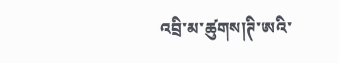འབྲི་མ་ཚུགས།ཊི་ཨའི་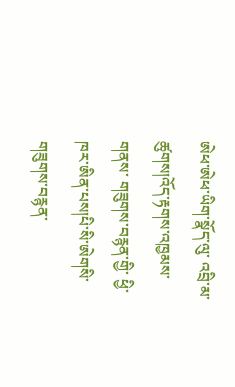ཨེཕ་ཨེཕ་ཡིག་སྣོད་ལུ་ འབྲི་མ་ཚུགས།འོད་རྟགས་འཁྱམས་གནས་ གཟུགས་བརྙན་གྱི་ ཕྱི་ཁར་ཨིན་པས།པི་སི་ཨེགསི་ གཟུགས་བརྙན་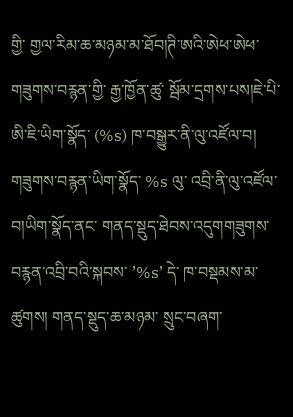གྱི་ གྱལ་རིམ་ཆ་མཉམ་མ་ཐོབ།ཊི་ཨའི་ཨེཕ་ཨེཕ་ གཟུགས་བརྙན་གྱི་ རྒྱ་ཁྱོན་ཚུ་ སྦོམ་དྲགས་པས།ཇེ་པི་ཨི་ཇི་ཡིག་སྣོད་ (%s) ཁ་བསྒྱུར་ནི་ལུ་འཛོལ་བ། གཟུགས་བརྙན་ཡིག་སྣོད་ %s ལུ་ འབྲི་ནི་ལུ་འཛོལ་བ།ཡིག་སྣོད་ནང་ གནད་སྡུད་ཐེབས་འདུགགཟུགས་བརྙན་འབྲི་བའི་སྐབས་ ’%s’ དེ་ ཁ་བསྡམས་མ་ཚུགས། གནད་སྡུད་ཆ་མཉམ་ སྲུང་བཞག་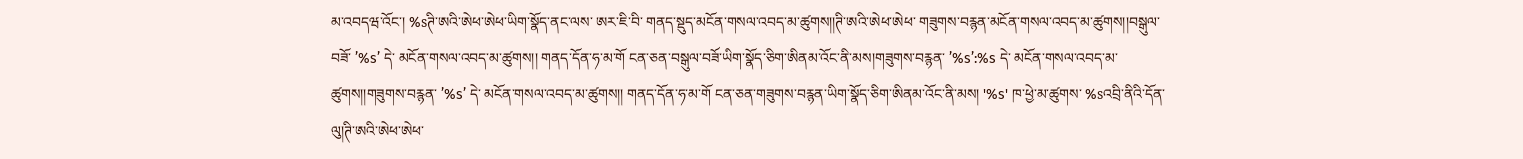མ་འབདཝ་འོང་། %sཊི་ཨའི་ཨེཕ་ཨེཕ་ཡིག་སྣོད་ནང་ལས་ ཨར་ཇི་བི་ གནད་སྡུད་མངོན་གསལ་འབད་མ་ཚུགས།།ཊི་ཨའི་ཨེཕ་ཨེཕ་ གཟུགས་བརྙན་མངོན་གསལ་འབད་མ་ཚུགས།།བསྒུལ་བཟོ་ ’%s’ དེ་ མངོན་གསལ་འབད་མ་ཚུགས།། གནད་དོན་ཧ་མ་གོ ངན་ཅན་བསྒུལ་བཟོ་ཡིག་སྣོད་ཅིག་ཨིནམ་འོང་ནི་མས།གཟུགས་བརྙན་ ’%s’:%s དེ་ མངོན་གསལ་འབད་མ་ཚུགས།།གཟུགས་བརྙན་ ’%s’ དེ་ མངོན་གསལ་འབད་མ་ཚུགས།། གནད་དོན་ཧ་མ་གོ ངན་ཅན་གཟུགས་བརྙན་ཡིག་སྣོད་ཅིག་ཨིནམ་འོང་ནི་མས། '%s' ཁ་ཕྱེ་མ་ཚུགས་ %sའབྲི་ནིའི་དོན་ལུ།ཊི་ཨའི་ཨེཕ་ཨེཕ་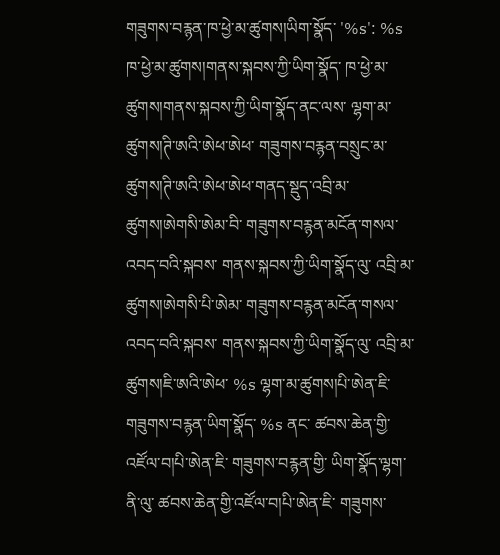གཟུགས་བརྙན་ཁ་ཕྱེ་མ་ཚུགས།ཡིག་སྣོད་ '%s': %s ཁ་ཕྱེ་མ་ཚུགས།གནས་སྐབས་ཀྱི་ཡིག་སྣོད་ ཁ་ཕྱེ་མ་ཚུགས།གནས་སྐབས་ཀྱི་ཡིག་སྣོད་ནང་ལས་ ལྷག་མ་ཚུགས།ཊི་ཨའི་ཨེཕ་ཨེཕ་ གཟུགས་བརྙན་བསྲུང་མ་ཚུགས།ཊི་ཨའི་ཨེཕ་ཨེཕ་གནད་སྡུད་འབྲི་མ་ཚུགས།ཨེགསི་ཨེམ་བི་ གཟུགས་བརྙན་མངོན་གསལ་འབད་བའི་སྐབས་ གནས་སྐབས་ཀྱི་ཡིག་སྣོད་ལུ་ འབྲི་མ་ཚུགས།ཨེགསི་པི་ཨེམ་ གཟུགས་བརྙན་མངོན་གསལ་འབད་བའི་སྐབས་ གནས་སྐབས་ཀྱི་ཡིག་སྣོད་ལུ་ འབྲི་མ་ཚུགས།ཇི་ཨའི་ཨེཕ་ %s ལྷག་མ་ཚུགས།པི་ཨེན་ཇི་ གཟུགས་བརྙན་ཡིག་སྣོད་ %s ནང་ ཚབས་ཆེན་གྱི་འཛོལ་བ།པི་ཨེན་ཇི་ གཟུགས་བརྙན་གྱི་ ཡིག་སྣོད་ལྷག་ནི་ལུ་ ཚབས་ཆེན་གྱི་འཛོལ་བ།པི་ཨེན་ཇི་ གཟུགས་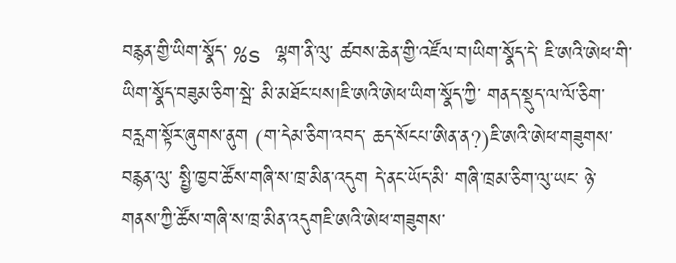བརྙན་གྱི་ཡིག་སྣོད་ %s ལྷག་ནི་ལུ་ ཚབས་ཆེན་གྱི་འཛོལ་བ།ཡིག་སྣོད་དེ་ ཇི་ཨའི་ཨེཕ་གི་ཡིག་སྣོད་བཟུམ་ཅིག་སྦེ་ མི་མཐོང་པས།ཇི་ཨའི་ཨེཕ་ཡིག་སྣོད་ཀྱི་ གནད་སྡུད་ལ་ལོ་ཅིག་བརླག་སྟོར་ཞུགས་ནུག (ག་དེམ་ཅིག་འབད་ ཆད་སོངཔ་ཨིན་ན?)ཇི་ཨའི་ཨེཕ་གཟུགས་བརྙན་ལུ་ སྤྱི་ཁྱབ་ཚོས་གཞི་ས་ཁྲ་མིན་འདུག དེ་ནང་ཡོད་མི་ གཞི་ཁྲམ་ཅིག་ལུ་ཡང་ ཉེ་གནས་ཀྱི་ཚོས་གཞི་ས་ཁྲ་མིན་འདུགཇི་ཨའི་ཨེཕ་གཟུགས་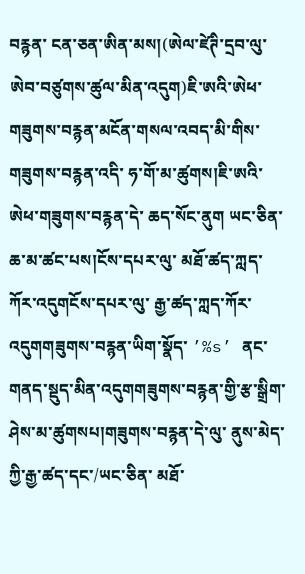བརྙན་ ངན་ཅན་ཨིན་མས།(ཨེལ་ཛེཊི་དྲབ་ལུ་ ཨེབ་བཙུགས་ཚུལ་མིན་འདུག)ཇི་ཨའི་ཨེཕ་ གཟུགས་བརྙན་མངོན་གསལ་འབད་མི་གིས་ གཟུགས་བརྙན་འདི་ ཧ་གོ་མ་ཚུགས།ཇི་ཨའི་ཨེཕ་གཟུགས་བརྙན་དེ་ ཆད་སོང་ནུག ཡང་ཅིན་ ཆ་མ་ཚང་པས།ངོས་དཔར་ལུ་ མཐོ་ཚད་ཀླད་ཀོར་འདུགངོས་དཔར་ལུ་ རྒྱ་ཚད་ཀླད་ཀོར་འདུགགཟུགས་བརྙན་ཡིག་སྣོད་ ’%s’ ནང་ གནད་སྡུད་མིན་འདུགགཟུགས་བརྙན་གྱི་རྩ་སྒྲིག་ ཤེས་མ་ཚུགསཔ།གཟུགས་བརྙན་དེ་ལུ་ ནུས་མེད་ཀྱི་རྒྱ་ཚད་དང་/ཡང་ཅིན་ མཐོ་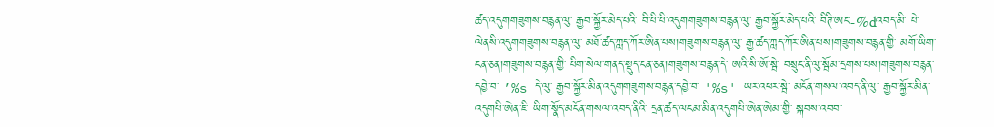ཚད་འདུགགཟུགས་བརྙན་ལུ་ རྒྱབ་སྐྱོར་མེད་པའི་ བི་པི་པི་འདུགགཟུགས་བརྙན་ལུ་ རྒྱབ་སྐྱོར་མེད་པའི་ བིཊི་ཨང་-%dའབད་མི་ པེ་ལེནསི་འདུགགཟུགས་བརྙན་ལུ་ མཐོ་ཚད་ཀླད་ཀོར་ཨིན་པས།གཟུགས་བརྙན་ལུ་ རྒྱ་ཚད་ཀླད་ཀོར་ཨིན་པས།གཟུགས་བརྙན་གྱི་ མགོ་ཡིག་ངན་ཅན།གཟུགས་བརྙན་གྱི་ པིག་སེལ་གནད་སྡུད་ངན་ཅན།གཟུགས་བརྙན་དེ་ ཨའི་སི་ཨོ་སྦེ་ བསྲུང་ནི་ལུ་སྦོམ་དྲགས་པས།གཟུགས་བརྙན་དབྱེ་བ་ ’%s དེ་ལུ་ རྒྱབ་སྐྱོར་མིན་འདུགགཟུགས་བརྙན་དབྱེ་བ་ '%s' ཡར་འཕར་སྦེ་ མངོན་གསལ་འབད་ནི་ལུ་ རྒྱབ་སྐྱོར་མིན་འདུགཔི་ཨེན་ཇི་ ཡིག་སྣོད་མངོན་གསལ་འབད་ནིའི་ དྲན་ཚད་ལངམ་མིན་འདུགཔི་ཨེན་ཨེམ་གྱི་ སྐབས་འབབ་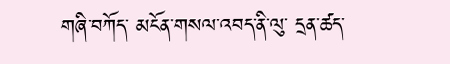གཞི་བཀོད་ མངོན་གསལ་འབད་ནི་ལུ་ དྲན་ཚད་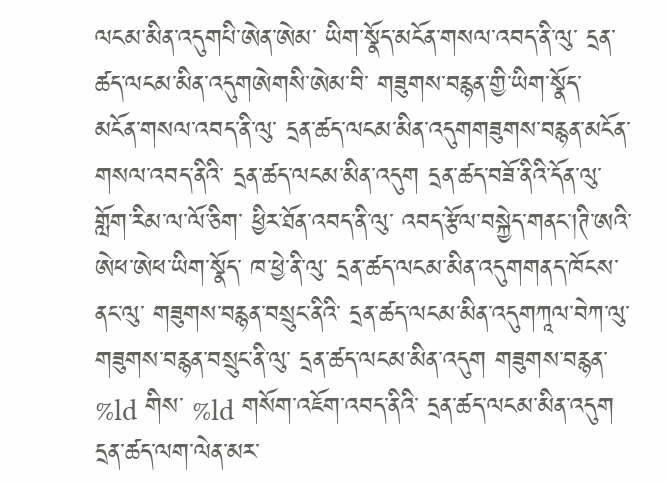ལངམ་མིན་འདུགཔི་ཨེན་ཨེམ་ ཡིག་སྣོད་མངོན་གསལ་འབད་ནི་ལུ་ དྲན་ཚད་ལངམ་མིན་འདུགཨེགསི་ཨེམ་བི་ གཟུགས་བརྙན་གྱི་ཡིག་སྣོད་ མངོན་གསལ་འབད་ནི་ལུ་ དྲན་ཚད་ལངམ་མིན་འདུགགཟུགས་བརྙན་མངོན་གསལ་འབད་ནིའི་ དྲན་ཚད་ལངམ་མིན་འདུག དྲན་ཚད་བཟོ་ནིའི་དོན་ལུ་ གློག་རིམ་ལ་ལོ་ཅིག་ ཕྱིར་ཐོན་འབད་ནི་ལུ་ འབད་རྩོལ་བསྐྱེད་གནང་།ཊི་ཨའི་ཨེཕ་ཨེཕ་ཡིག་སྣོད་ ཁ་ཕྱེ་ནི་ལུ་ དྲན་ཚད་ལངམ་མིན་འདུགགནད་ཁོངས་ནང་ལུ་ གཟུགས་བརྙན་བསྲུང་ནིའི་ དྲན་ཚད་ལངམ་མིན་འདུགཀཱལ་བེཀ་ལུ་ གཟུགས་བརྙན་བསྲུང་ནི་ལུ་ དྲན་ཚད་ལངམ་མིན་འདུག གཟུགས་བརྙན་ %ld གིས་ %ld གསོག་འཇོག་འབད་ནིའི་ དྲན་ཚད་ལངམ་མིན་འདུག དྲན་ཚད་ལག་ལེན་མར་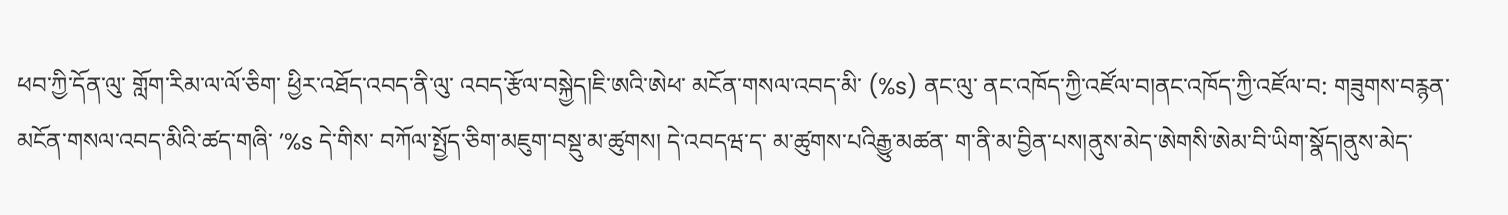ཕབ་ཀྱི་དོན་ལུ་ གློག་རིམ་ལ་ལོ་ཅིག་ ཕྱིར་འཐོད་འབད་ནི་ལུ་ འབད་རྩོལ་བསྐྱེད།ཇི་ཨའི་ཨེཕ་ མངོན་གསལ་འབད་མི་ (%s) ནང་ལུ་ ནང་འཁོད་ཀྱི་འཛོལ་བ།ནང་འཁོད་ཀྱི་འཛོལ་བ: གཟུགས་བརྙན་མངོན་གསལ་འབད་མིའི་ཚད་གཞི་ ’%s དེ་གིས་ བཀོལ་སྤྱོད་ཅིག་མཇུག་བསྡུ་མ་ཚུགས། དེ་འབདཝ་ད་ མ་ཚུགས་པའིརྒྱུ་མཚན་ ག་ནི་མ་བྱིན་པས།ནུས་མེད་ཨེགསི་ཨེམ་བི་ཡིག་སྣོད།ནུས་མེད་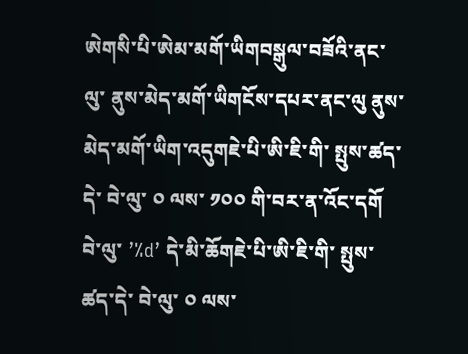ཨེགསི་པི་ཨེམ་མགོ་ཡིགབསྒུལ་བཟོའི་ནང་ལུ་ ནུས་མེད་མགོ་ཡིགངོས་དཔར་ནང་ལུ ནུས་མེད་མགོ་ཡིག་འདུགཇེ་པི་ཨི་ཇི་གི་ སྤུས་ཚད་དེ་ བེ་ལུ་ ༠ ལས་ ༡༠༠ གི་བར་ན་འོང་དགོ བེ་ལུ་ ’%d’ དེ་མི་ཆོགཇེ་པི་ཨི་ཇི་གི་ སྤུས་ཚད་དེ་ བེ་ལུ་ ༠ ལས་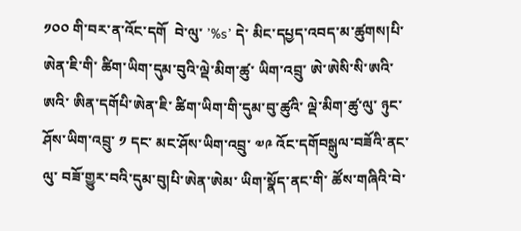༡༠༠ གི་བར་ན་འོང་དགོ  བེ་ལུ་ ’%s’ དེ་ མིང་དཔྱད་འབད་མ་ཚུགས།པི་ཨེན་ཇི་གི་ ཚིག་ཡིག་དུམ་བུའི་ལྡེ་མིག་ཚུ་ ཡིག་འབྲུ་ ཨེ་ཨེསི་སི་ཨའི་ཨའི་ ཨིན་དགོཔི་ཨེན་ཇི་ ཚིག་ཡིག་གི་དུམ་བུ་ཚུའི་ ལྡེ་མིག་ཚུ་ལུ་ ཉུང་ཤོས་ཡིག་འབྲུ་ ༡ དང་ མང་ཤོས་ཡིག་འབྲུ་ ༧༩ འོང་དགོབསྒུལ་བཟོའི་ནང་ལུ་ བཟོ་གྱུར་བའི་དུམ་བུ།པི་ཨེན་ཨེམ་ ཡིག་སྣོད་ནང་གི་ ཚོས་གཞིའི་བེ་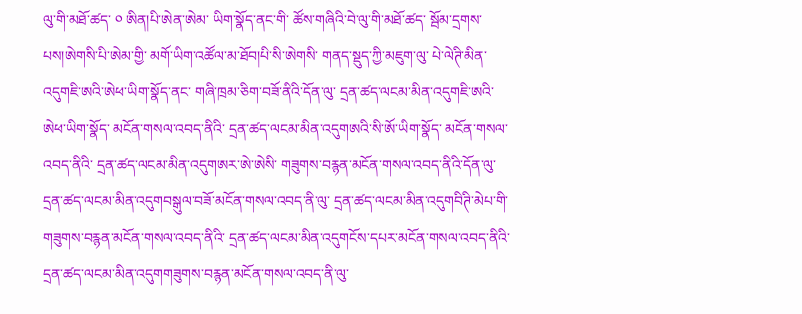ལུ་གི་མཐོ་ཚད་ ༠ ཨིན།པི་ཨེན་ཨེམ་ ཡིག་སྣོད་ནང་གི་ ཚོས་གཞིའི་བེ་ལུ་གི་མཐོ་ཚད་ སྦོམ་དྲགས་པས།ཨེགསི་པི་ཨེམ་གྱི་ མགོ་ཡིག་འཚོལ་མ་ཐོབ།པི་སི་ཨེགསི་ གནད་སྡུད་ཀྱི་མཇུག་ལུ་ པེ་ལེཊི་མིན་འདུགཇི་ཨའི་ཨེཕ་ཡིག་སྣོད་ནང་ གཞི་ཁྲམ་ཅིག་བཟོ་ནིའི་དོན་ལུ་ དྲན་ཚད་ལངམ་མིན་འདུགཇི་ཨའི་ཨེཕ་ཡིག་སྣོད་ མངོན་གསལ་འབད་ནིའི་ དྲན་ཚད་ལངམ་མིན་འདུགཨའི་སི་ཨོ་ཡིག་སྣོད་ མངོན་གསལ་འབད་ནིའི་ དྲན་ཚད་ལངམ་མིན་འདུགཨར་ཨེ་ཨེསི་ གཟུགས་བརྙན་མངོན་གསལ་འབད་ནིའི་དོན་ལུ་ དྲན་ཚད་ལངམ་མིན་འདུགབསྒུལ་བཟོ་མངོན་གསལ་འབད་ནི་ལུ་ དྲན་ཚད་ལངམ་མིན་འདུགབིཊི་མེཔ་གི་ གཟུགས་བརྙན་མངོན་གསལ་འབད་ནིའི་ དྲན་ཚད་ལངམ་མིན་འདུགངོས་དཔར་མངོན་གསལ་འབད་ནིའི་ དྲན་ཚད་ལངམ་མིན་འདུགགཟུགས་བརྙན་མངོན་གསལ་འབད་ནི་ལུ་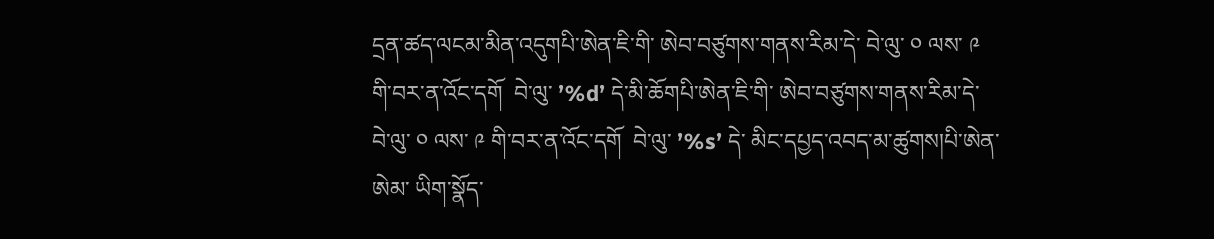དྲན་ཚད་ལངམ་མིན་འདུགཔི་ཨེན་ཇི་གི་ ཨེབ་བཙུགས་གནས་རིམ་དེ་ བེ་ལུ་ ༠ ལས་ ༩ གི་བར་ན་འོང་དགོ  བེ་ལུ་ ’%d’ དེ་མི་ཆོགཔི་ཨེན་ཇི་གི་ ཨེབ་བཙུགས་གནས་རིམ་དེ་ བེ་ལུ་ ༠ ལས་ ༩ གི་བར་ན་འོང་དགོ  བེ་ལུ་ ’%s’ དེ་ མིང་དཔྱད་འབད་མ་ཚུགས།པི་ཨེན་ཨེམ་ ཡིག་སྣོད་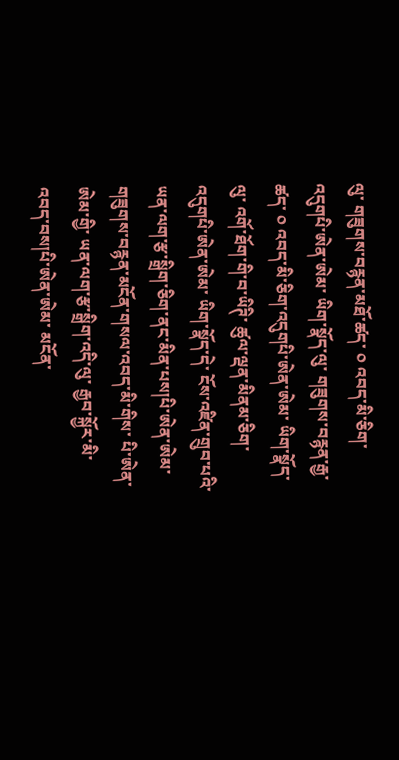ལུ་ གཟུགས་བརྙན་མཐོ་ཚད་ ༠ འབད་མི་ཅིག་འདུགཔི་ཨེན་ཨེམ་ ཡིག་སྣོད་ལུ་ གཟུགས་བརྙན་རྒྱ་ཚད་ ༠ འབད་མི་ཅིག་འདུགཔི་ཨེན་ཨེམ་ ཡིག་སྣོད་ལུ་ འགོ་ཐོག་གི་བ་ཡིཊི་ ཚུལ་ལྡན་མིནམ་ཅིག་འདུགཔི་ཨེན་ཨེམ་ ཡིག་སྣོད་དེ་ ངོས་འཛིན་གྲུབ་པའི་ ཡན་ལག་རྩ་སྒྲིག་ཅིག་ནང་མིན་པས།པི་ཨེན་ཨེམ་ གཟུགས་བརྙན་མངོན་གསལ་འབད་མི་གིས་ པི་ཨེན་ཨེམ་གྱི་ ཡན་ལག་རྩ་སྒྲིག་འདི་ལུ་ རྒྱབ་སྐྱོར་མི་འབད་བས།པི་ཨེན་ཨེམ་ མངོན་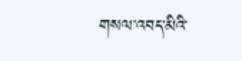གསལ་འབད་མིའི་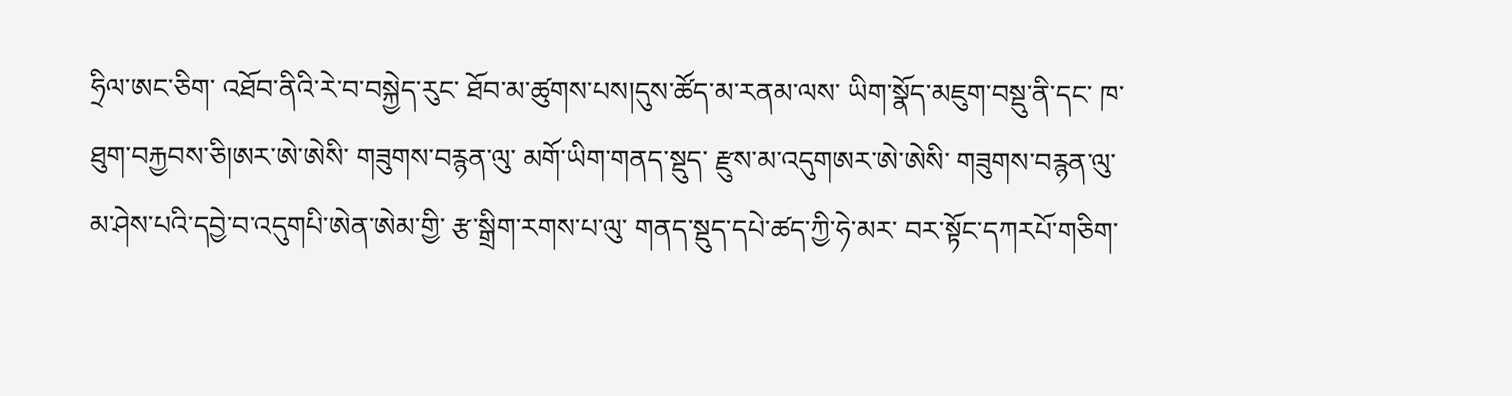ཧྲིལ་ཨང་ཅིག་ འཐོབ་ནིའི་རེ་བ་བསྐྱེད་རུང་ ཐོབ་མ་ཚུགས་པས།དུས་ཚོད་མ་རནམ་ལས་ ཡིག་སྣོད་མཇུག་བསྡུ་ནི་དང་ ཁ་ཐུག་བརྐྱབས་ཅི།ཨར་ཨེ་ཨེསི་ གཟུགས་བརྙན་ལུ་ མགོ་ཡིག་གནད་སྡུད་ རྫུས་མ་འདུགཨར་ཨེ་ཨེསི་ གཟུགས་བརྙན་ལུ་ མ་ཤེས་པའི་དབྱེ་བ་འདུགཔི་ཨེན་ཨེམ་གྱི་ རྩ་སྒྲིག་རགས་པ་ལུ་ གནད་སྡུད་དཔེ་ཚད་ཀྱི་ཧེ་མར་ བར་སྟོང་དཀརཔོ་གཅིག་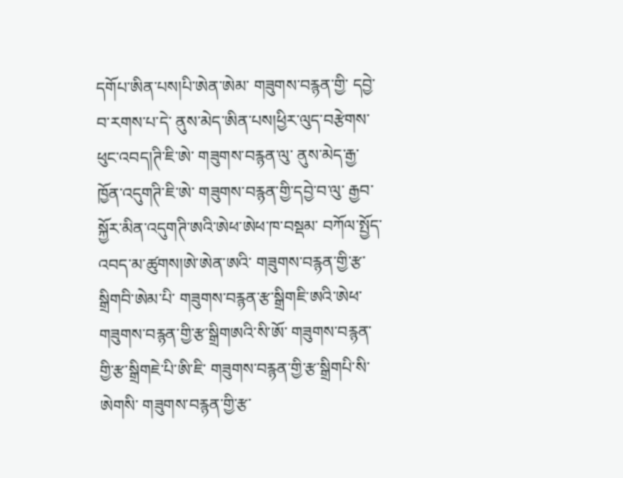དགོཔ་ཨིན་པས།པི་ཨེན་ཨེམ་ གཟུགས་བརྙན་གྱི་ དབྱེ་བ་རགས་པ་དེ་ ནུས་མེད་ཨིན་པས།ཕྱིར་ལུད་བརྩེགས་ཕུང་འབད།ཊི་ཇི་ཨེ་ གཟུགས་བརྙན་ལུ་ ནུས་མེད་རྒྱ་ཁྱོན་འདུགཊི་ཇི་ཨེ་ གཟུགས་བརྙན་གྱི་དབྱེ་བ་ལུ་ རྒྱབ་སྐྱོར་མིན་འདུགཊི་ཨའི་ཨེཕ་ཨེཕ་ཁ་བསྡམ་ བཀོལ་སྤྱོད་འབད་མ་ཚུགས།ཨེ་ཨེན་ཨའི་ གཟུགས་བརྙན་གྱི་རྩ་སྒྲིགབི་ཨེམ་པི་ གཟུགས་བརྙན་རྩ་སྒྲིགཇི་ཨའི་ཨེཕ་གཟུགས་བརྙན་གྱི་རྩ་སྒྲིགཨའི་སི་ཨོ་ གཟུགས་བརྙན་གྱི་རྩ་སྒྲིགཇེ་པི་ཨི་ཇི་ གཟུགས་བརྙན་གྱི་རྩ་སྒྲིགཔི་སི་ཨེགསི་ གཟུགས་བརྙན་གྱི་རྩ་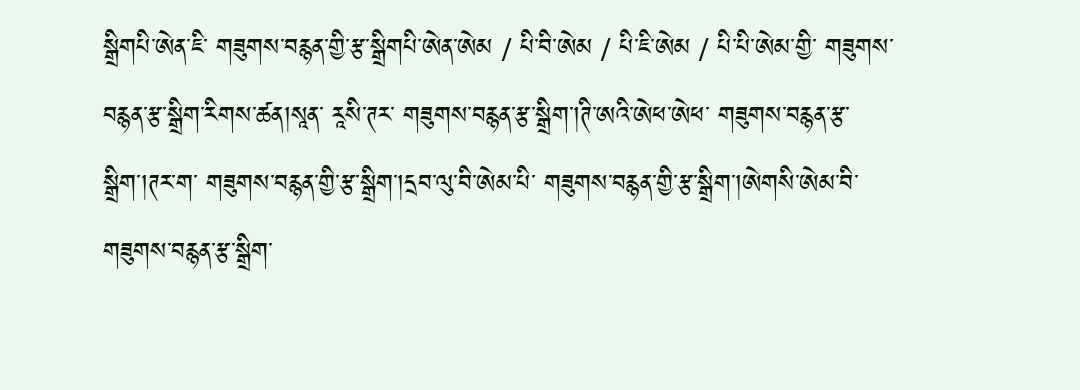སྒྲིགཔི་ཨེན་ཇི་ གཟུགས་བརྙན་གྱི་རྩ་སྒྲིགཔི་ཨེན་ཨེམ / པི་བི་ཨེམ / པི་ཇི་ཨེམ / པི་པི་ཨེམ་གྱི་ གཟུགས་བརྙན་རྩ་སྒྲིག་རིགས་ཚན།སཱན་ རཱསི་ཊར་ གཟུགས་བརྙན་རྩ་སྒྲིག་།ཊི་ཨའི་ཨེཕ་ཨེཕ་ གཟུགས་བརྙན་རྩ་སྒྲིག་།ཊར་ག་ གཟུགས་བརྙན་གྱི་རྩ་སྒྲིག་།དྲབ་ལུ་བི་ཨེམ་པི་ གཟུགས་བརྙན་གྱི་རྩ་སྒྲིག་།ཨེགསི་ཨེམ་བི་ གཟུགས་བརྙན་རྩ་སྒྲིག་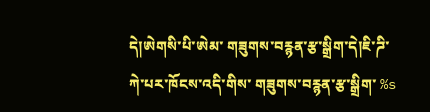དེ།ཨེགསི་པི་ཨེམ་ གཟུགས་བརྙན་རྩ་སྒྲིག་དེ།ཇི་ཌི་ཀེ་པར་ཁོངས་འདི་གིས་ གཟུགས་བརྙན་རྩ་སྒྲིག་ %s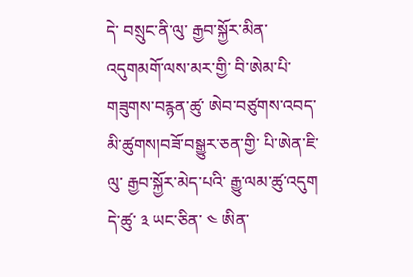དེ་ བསྲུང་ནི་ལུ་ རྒྱབ་སྐྱོར་མིན་འདུགམགོ་ལས་མར་གྱི་ བི་ཨེམ་པི་གཟུགས་བརྙན་ཚུ་ ཨེབ་བཙུགས་འབད་མི་ཚུགས།བཟོ་བསྒྱུར་ཅན་གྱི་ པི་ཨེན་ཇི་ལུ་ རྒྱབ་སྐྱོར་མེད་པའི་ རྒྱུ་ལམ་ཚུ་འདུག དེ་ཚུ་ ༣ ཡང་ཅིན་ ༤ ཨིན་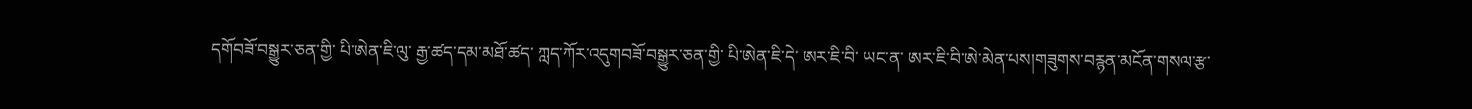དགོབཟོ་བསྒྱུར་ཅན་གྱི་ པི་ཨེན་ཇི་ལུ་ རྒྱ་ཚད་དམ་མཐོ་ཚད་ ཀླད་ཀོར་འདུགབཟོ་བསྒྱུར་ཅན་གྱི་ པི་ཨེན་ཇི་དེ་ ཨར་ཇི་བི་ ཡང་ན་ ཨར་ཇི་བི་ཨེ་མེན་པས།གཟུགས་བརྙན་མངོན་གསལ་རྩ་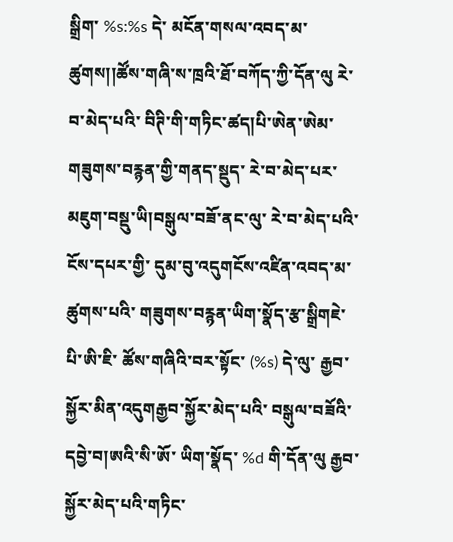སྒྲིག་ %s:%s དེ་ མངོན་གསལ་འབད་མ་ཚུགས།།ཚོས་གཞི་ས་ཁྲའི་ཐོ་བཀོད་ཀྱི་དོན་ལུ རེ་བ་མེད་པའི་ བིཊི་གི་གཏིང་ཚད།པི་ཨེན་ཨེམ་ གཟུགས་བརྙན་གྱི་གནད་སྡུད་ རེ་བ་མེད་པར་མཇུག་བསྡུ་ཡི།བསྒུལ་བཟོ་ནང་ལུ་ རེ་བ་མེད་པའི་ ངོས་དཔར་གྱི་ དུམ་བུ་འདུགངོས་འཛིན་འབད་མ་ཚུགས་པའི་ གཟུགས་བརྙན་ཡིག་སྣོད་རྩ་སྒྲིགཇེ་པི་ཨི་ཇི་ ཚོས་གཞིའི་བར་སྟོང་ (%s) དེ་ལུ་ རྒྱབ་སྐྱོར་མིན་འདུགརྒྱབ་སྐྱོར་མེད་པའི་ བསྒུལ་བཟོའི་དབྱེ་བ།ཨའི་སི་ཨོ་ ཡིག་སྣོད་ %d གི་དོན་ལུ རྒྱབ་སྐྱོར་མེད་པའི་གཏིང་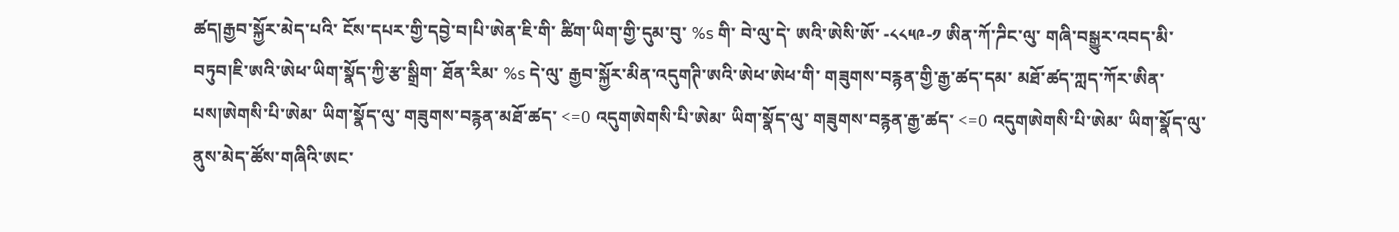ཚད།རྒྱབ་སྐྱོར་མེད་པའི་ ངོས་དཔར་གྱི་དབྱེ་བ།པི་ཨེན་ཇི་གི་ ཚིག་ཡིག་གྱི་དུམ་བུ་ %s གི་ བེ་ལུ་དེ་ ཨའི་ཨེསི་ཨོ་ -༨༨༥༩-༡ ཨིན་ཀོ་ཌིང་ལུ་ གཞི་བསྒྱུར་འབད་མི་བཏུབ།ཇི་ཨའི་ཨེཕ་ཡིག་སྣོད་ཀྱི་རྩ་སྒྲིག་ ཐོན་རིམ་ %s དེ་ལུ་ རྒྱབ་སྐྱོར་མིན་འདུགཊི་ཨའི་ཨེཕ་ཨེཕ་གི་ གཟུགས་བརྙན་གྱི་རྒྱ་ཚད་དམ་ མཐོ་ཚད་ཀླད་ཀོར་ཨིན་པས།ཨེགསི་པི་ཨེམ་ ཡིག་སྣོད་ལུ་ གཟུགས་བརྙན་མཐོ་ཚད་ <=0 འདུགཨེགསི་པི་ཨེམ་ ཡིག་སྣོད་ལུ་ གཟུགས་བརྙན་རྒྱ་ཚད་ <=0 འདུགཨེགསི་པི་ཨེམ་ ཡིག་སྣོད་ལུ་ ནུས་མེད་ཚོས་གཞིའི་ཨང་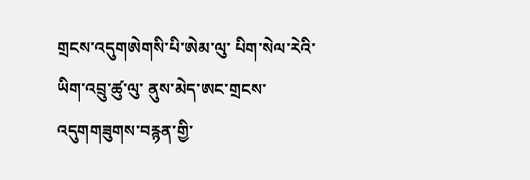གྲངས་འདུགཨེགསི་པི་ཨེམ་ལུ་ པིག་སེལ་རེའི་ཡིག་འབྲུ་ཚུ་ལུ་ ནུས་མེད་ཨང་གྲངས་འདུགགཟུགས་བརྙན་གྱི་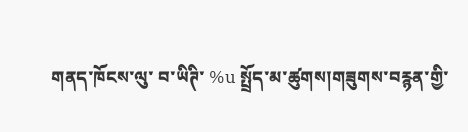གནད་ཁོངས་ལུ་ བ་ཡིཊི་ %u སྤྲོད་མ་ཚུགས།གཟུགས་བརྙན་གྱི་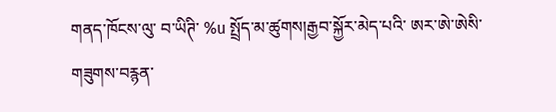གནད་ཁོངས་ལུ་ བ་ཡིཊི་ %u སྤྲོད་མ་ཚུགས།རྒྱབ་སྐྱོར་མེད་པའི་ ཨར་ཨེ་ཨེསི་ གཟུགས་བརྙན་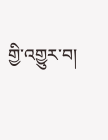གྱི་འགྱུར་བ།